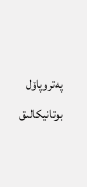پەتروپاۆل بوتانيكالىق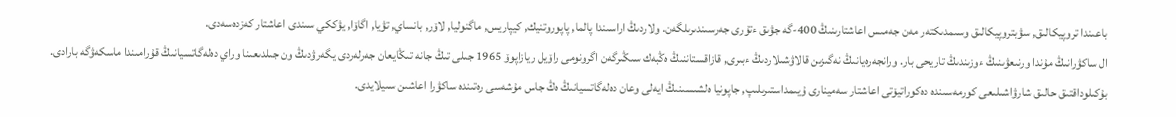باعىندا تروپيكالىق, سۋبتروپيكالىق وسىمدىكتەر مەن جەمىس اعاشتارىنىڭ 400-گە جۋىق ءتۇرى جەرسىندىرىلگەن. ولاردىڭ اراسىندا پالما, پاپوروتنيك, كيپاريس, ماگنوليا, لاۆر, بانساي, تۋيا, اگاۆا, يۋككي سىندى اعاشتار كەزدەسەدى.
ال ساكۋرانىڭ مۇندا ورنىعۋىنىڭ ءوزىندىڭ تاريحى بار. ورانجەرەيانىڭ نەگىزىن قالاۋشىلاردىڭ ءبىرى, قازاقستاننىڭ ەڭبەك سىڭىرگەن اگرونومى راۆيل ريازاپوۆ 1965 جىلى تىڭ جانە تىڭايعان جەرلەردى يگەرۋدىڭ ون جىلدىعىنا وراي دەلەگاتسيانىڭ قۇرامىندا ماسكەۋگە بارادى. بۇكىلوداقتىق حالىق شارۋاشىلىعى كورمەسىندە دەكوراتيۆتى اعاشتار سەمينارى ۇيىمداستىرىلىپ, جاپونيا ەلشىسىنىڭ ايەلى وعان دەلەگاتسيانىڭ ەڭ جاس مۇشەسى رەتىندە ساكۋرا اعاشىن سىيلايدى.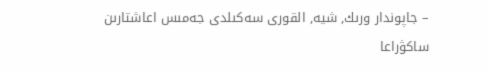– جاپوندار ورىك, شيە, القورى سەكىلدى جەمىس اعاشتارىن ساكۋراعا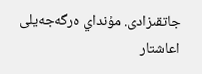جاتقىزادى. مۇنداي ەرگەجەيلى اعاشتار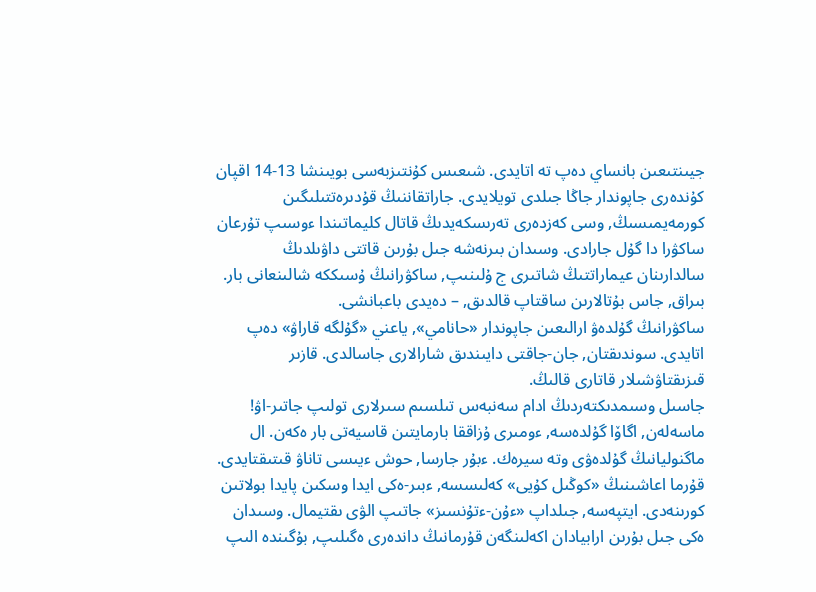جيىنتىعىن بانساي دەپ تە اتايدى. شىعىس كۇنتىزبەسى بويىنشا 13-14 اقپان كۇندەرى جاپوندار جاڭا جىلدى تويلايدى. جاراتقاننىڭ قۇدىرەتتىلىگىن كورمەيمىسىڭ, وسى كەزدەرى تەرىسكەيدىڭ قاتال كليماتىندا ءوسىپ تۇرعان ساكۋرا دا گۇل جارادى. وسىدان بىرنەشە جىل بۇرىن قاتتى داۋىلدىڭ سالدارىنان عيماراتتىڭ شاتىرى ج ۇلىنىپ, ساكۋرانىڭ ۇسىككە شالىنعانى بار. بىراق, جاس بۇتالارىن ساقتاپ قالدىق, – دەيدى باعبانشى.
ساكۋرانىڭ گۇلدەۋ ارالىعىن جاپوندار «حانامي», ياعني «گۇلگە قاراۋ» دەپ اتايدى. سوندىقتان, جان-جاقتى دايىندىق شارالارى جاسالدى. قازىر قىزىقتاۋشىلار قاتارى قالىڭ.
جاسىل وسىمدىكتەردىڭ ادام سەنبەس تىلسىم سىرلارى تولىپ جاتىر-اۋ! ماسەلەن, اگاۆا گۇلدەسە, ءومىرى ۇزاققا بارمايتىن قاسيەتى بار ەكەن. ال ماگنوليانىڭ گۇلدەۋى وتە سيرەك. ءبۇر جارسا, حوش ءيىسى تاناۋ قىتىقتايدى. قۇرما اعاشىنىڭ «كوڭىل كۇيى» كەلىسسە, ءبىر-ەكى ايدا وسكىن پايدا بولاتىن كورىنەدى. ايتپەسە, جىلداپ «ءۇن-ءتۇنسىز» جاتىپ الۋى ىقتيمال. وسىدان ەكى جىل بۇرىن ارابيادان اكەلىنگەن قۇرمانىڭ داندەرى ەگىلىپ, بۇگىندە الىپ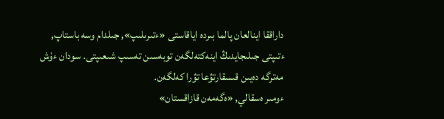داراققا اينالعان پالما بىردە اياقاستى «ءتىرىلىپ», جىلدام وسە باستاپ, ءتىپتى جىلىجايدىڭ اينەكتەلگەن توبەسىن تەسىپ شىعىپتى. سودان ءۇش مەترگە دەيىن قىسقارتۋعا تۋرا كەلگەن.
ءومىر ەسقالي, «ەگەمەن قازاقستان»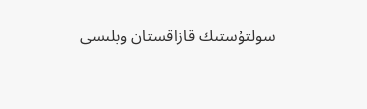سولتۇستىك قازاقستان وبلىسى